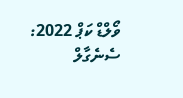ވޯލްޑް ކަޕް 2022: ސެނެގާލް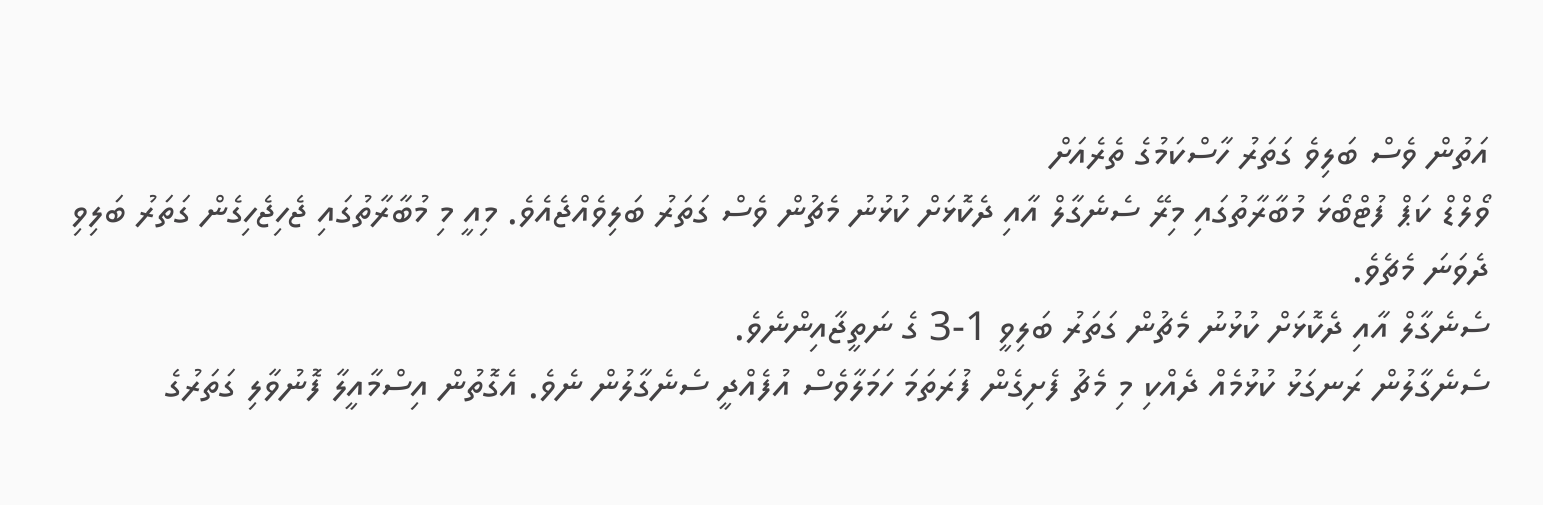އަތުން ވެސް ބަލިވެ ގަތަރު ހާސްކަމުގެ ތެރެއަށް
ވޯލްޑް ކަޕް ފުޓްބޯޅަ މުބާރާތުގައި މިރޭ ސެނެގާލް އާއި ދެކޮޅަށް ކުޅުނު މެޗުން ވެސް ގަތަރު ބަލިވެއްޖެއެވެ. މިއީ މި މުބާރާތުގައި ޖެހިޖެހިގެން ގަތަރު ބަލިވި ދެވަނަ މެޗެވެ.
ސެނެގާލް އާއި ދެކޮޅަށް ކުޅުނު މެޗުން ގަތަރު ބަލިވީ 1-3 ގެ ނަތީޖާއިންނެވެ.
ސެނެގާލުން ރަނގަޅު ކުޅުމެއް ދެއްކި މި މެޗު ފެށިގެން ފުރަތަމަ ހަމަލާވެސް އުފެއްދީ ސެނެގާލުން ނެވެ. އެގޮތުން އިސްމާއީލާ ފޮނުވާލި ގަތަރުގެ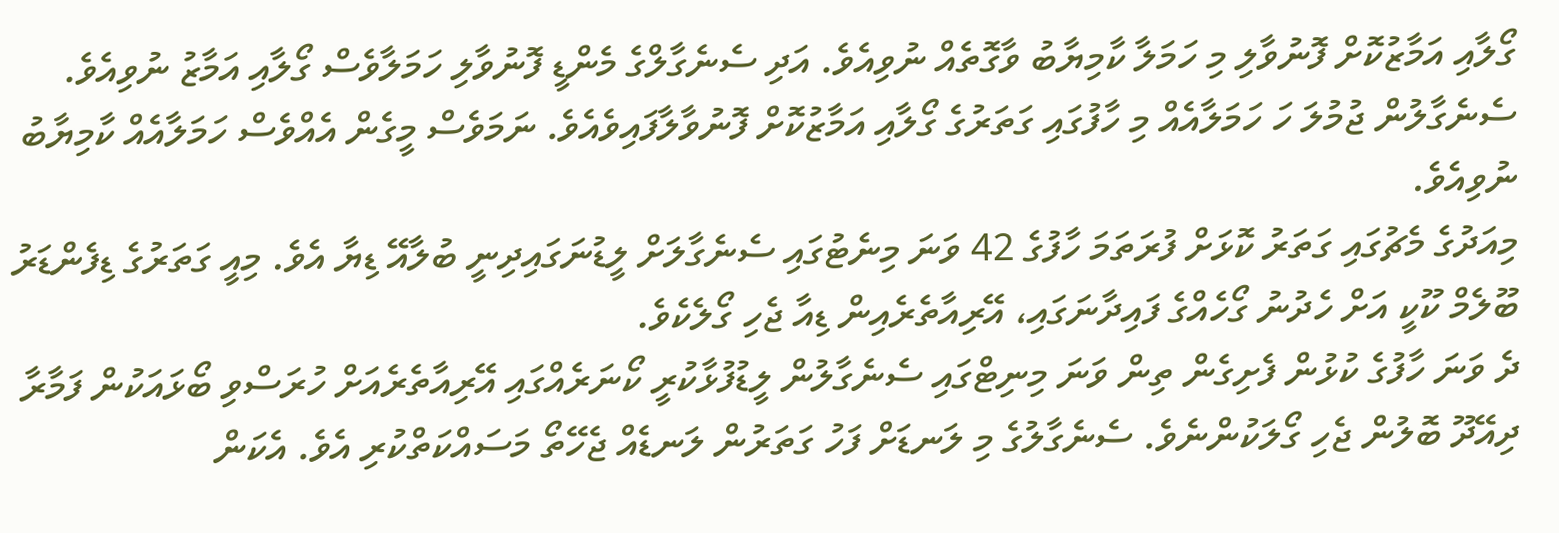ގޯލާއި އަމާޒުކޮށް ފޮނުވާލި މި ހަމަލާ ކާމިޔާބު ވާގޮތެއް ނުވިއެވެ. އަދި ސެނެގާލްގެ މެންޑީ ފޮނުވާލި ހަމަލާވެސް ގޯލާއި އަމާޒު ނުވިއެވެ. ސެނެގާލުން ޖުމުލަ ހަ ހަމަލާއެއް މި ހާފުގައި ގަތަރުގެ ގޯލާއި އަމާޒުކޮށް ފޮނުވާލާފައިވެއެވެ. ނަމަވެސް މީގެން އެއްވެސް ހަމަލާއެއް ކާމިޔާބު ނުވިއެވެ.
މިއަދުގެ މެޗުގައި ގަތަރު ކޮޅަށް ފުރަތަމަ ހާފުގެ 42 ވަނަ މިނެޓުގައި ސެނެގާލަށް ލީޑުނަގައިދިނީ ބުލާއޭ ޑިޔާ އެވެ. މިއީ ގަތަރުގެ ޑިފެންޑަރު ބޫލެމް ކޫކީ އަށް ހެދުނު ގޯހެއްގެ ފައިދާނަގައި، އޭރިއާތެރެއިން ޑިއާ ޖެހި ގޯލެކެވެ.
ދެ ވަނަ ހާފުގެ ކުޅުން ފެށިގެން ތިން ވަނަ މިނިޓްގައި ސެނެގާލުން ލީޑުފުޅާކުރީ ކޯނަރެއްގައި އޭރިއާތެރެއަށް ހުރަސްވި ބޯޅައަކުން ފަމާރާ ދިއޭދޫ ބޮލުން ޖެހި ގޯލަކުންނެވެ. ސެނެގާލުގެ މި ލަނޑަށް ފަހު ގަތަރުން ލަނޑެއް ޖެހޭތޯ މަސައްކަތްކުރި އެވެ. އެކަން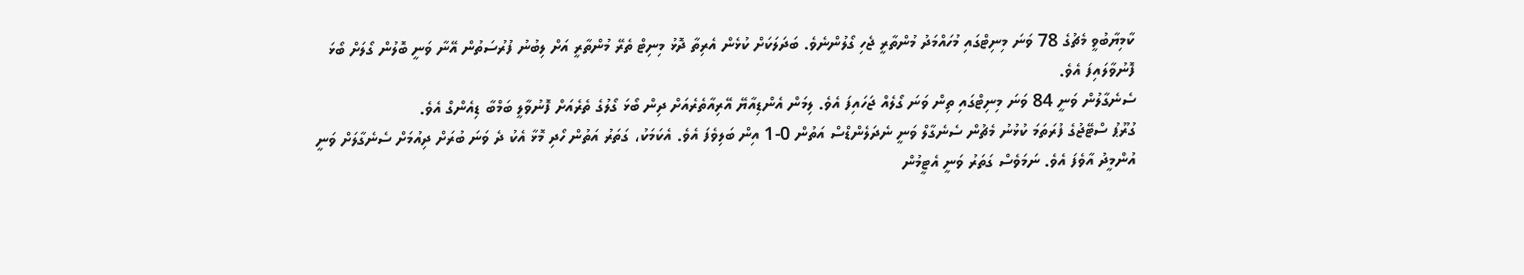ކާމިޔާބުވީ މެޗުގެ 78 ވަނަ މިނިޓްގައި މުހައްމަދު މުންތާރީ ޖެހި ގޯލުންނެވެ. ބަދަލަކަށް ކުޅެން އެރިތާ ދޮޅު މިނިޓް ތެރޭ މުންތާރީ އަށް ލިބުނު ފުރުސަތުން އޭނާ ވަނީ ބޮލުން ގޯލަށް ބޯޅަ ފޮނުވާލައިފަ އެވެ.
ސެނެގާލުން ވަނީ 84 ވަނަ މިނިޓްގައި ތިން ވަނަ ގޯލެއް ޖަހައިފަ އެވެ. ލިމަން އެންޑިއާޔޭ އޭރިއާތެރެއަށް ދިން ބޯޅަ ގޯލުގެ ތެރެއަށް ފޮނުވާލީ ބަމްބާ ޑިއެންގް އެވެ.
ގުރޫޕު ސްޓޭޖުގެ ފުރަތަމަ ކުޅުނު މެޗުން ސެނެގާލް ވަނީ ނެދަލެންޑްސް އަތުން 0-1 އިން ބަލިވެފަ އެވެ. އެކަމަކު، ގަތަރު އަތުން ހޯދި މޮޅާ އެކު ދެ ވަނަ ބުރަށް ދިއުމަށް ސެނެގާލަށް ވަނީ އުންމީދު އާވެފަ އެވެ. ނަމަވެސް ގަތަރު ވަނީ އެޓީމުން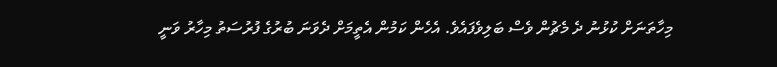މިހާތަނަށް ކުޅުނު ދެ މެޗުން ވެސް ބަލިވެފައެވެ. އެހެން ކަމުން އެތީމަށް ދެވަނަ ބުރުގެ ފުރުސަތު މިހާރު ވަނީ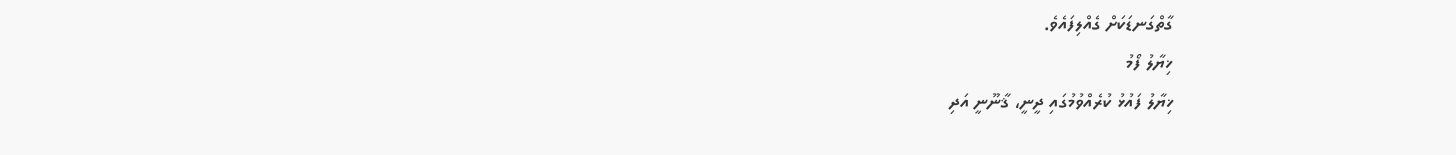ގާތްގަނޑަކަށް ގެއްލިފައެވެ.
ޚިޔާލު ފޯމު
ޚިޔާލު ފައުޅު ކުރެއްވުމުގައި ދީނީ، ޤާނޫނީ އަދި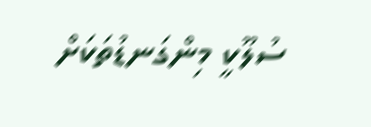ސުލޫކީ މިންގަނޑުތަކަށް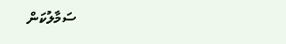ސަމާލުކަން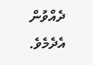ދެއްވުން އެދެމެވެ.